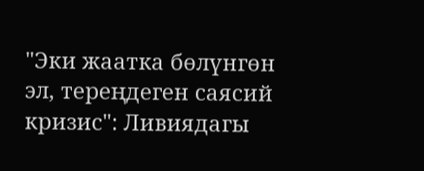"Эки жаатка бөлүнгөн эл, тереңдеген саясий кризис": Ливиядагы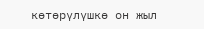көтөрүлүшкө он жыл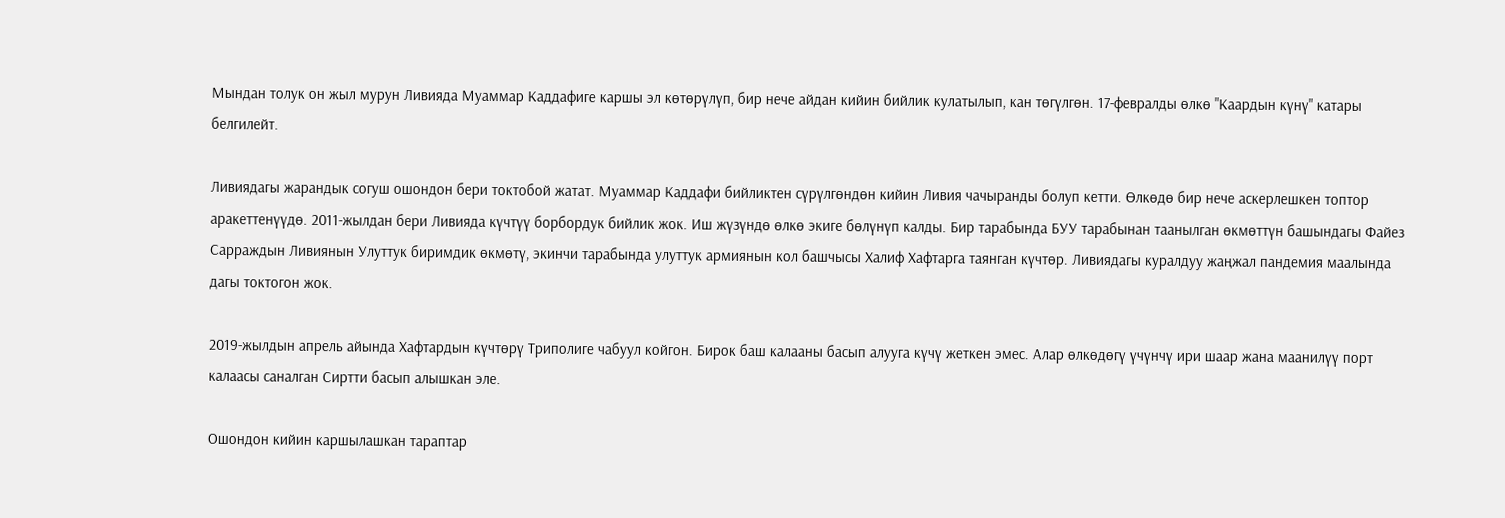Мындан толук он жыл мурун Ливияда Муаммар Каддафиге каршы эл көтөрүлүп, бир нече айдан кийин бийлик кулатылып, кан төгүлгөн. 17-февралды өлкө "Каардын күнү" катары белгилейт.

Ливиядагы жарандык согуш ошондон бери токтобой жатат. Муаммар Каддафи бийликтен сүрүлгөндөн кийин Ливия чачыранды болуп кетти. Өлкөдө бир нече аскерлешкен топтор аракеттенүүдө. 2011-жылдан бери Ливияда күчтүү борбордук бийлик жок. Иш жүзүндө өлкө экиге бөлүнүп калды. Бир тарабында БУУ тарабынан таанылган өкмөттүн башындагы Файез Сарраждын Ливиянын Улуттук биримдик өкмөтү, экинчи тарабында улуттук армиянын кол башчысы Халиф Хафтарга таянган күчтөр. Ливиядагы куралдуу жаңжал пандемия маалында дагы токтогон жок.

2019-жылдын апрель айында Хафтардын күчтөрү Триполиге чабуул койгон. Бирок баш калааны басып алууга күчү жеткен эмес. Алар өлкөдөгү үчүнчү ири шаар жана маанилүү порт калаасы саналган Сиртти басып алышкан эле.

Ошондон кийин каршылашкан тараптар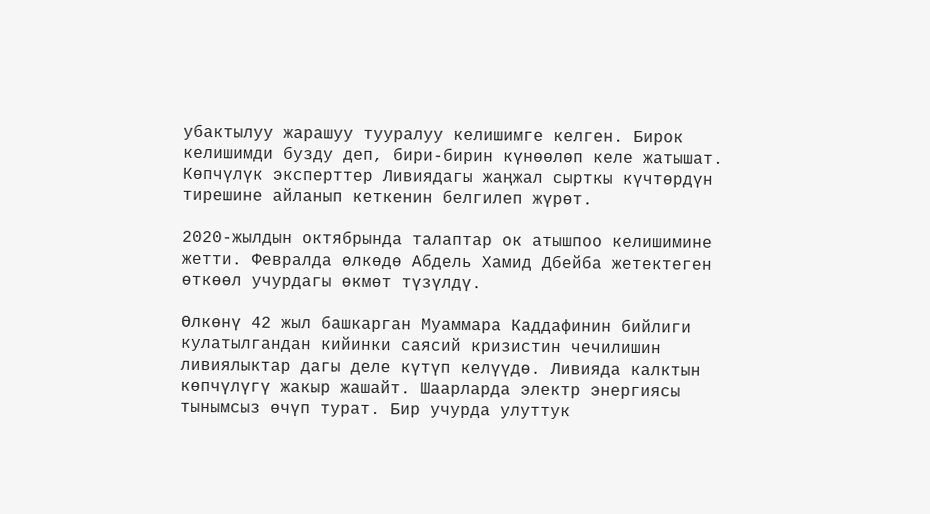убактылуу жарашуу тууралуу келишимге келген. Бирок келишимди бузду деп, бири-бирин күнөөлөп келе жатышат. Көпчүлүк эксперттер Ливиядагы жаңжал сырткы күчтөрдүн тирешине айланып кеткенин белгилеп жүрөт.

2020-жылдын октябрында талаптар ок атышпоо келишимине жетти. Февралда өлкөдө Абдель Хамид Дбейба жетектеген өткөөл учурдагы өкмөт түзүлдү.

Өлкөнү 42 жыл башкарган Муаммара Каддафинин бийлиги кулатылгандан кийинки саясий кризистин чечилишин ливиялыктар дагы деле күтүп келүүдө. Ливияда калктын көпчүлүгү жакыр жашайт. Шаарларда электр энергиясы тынымсыз өчүп турат. Бир учурда улуттук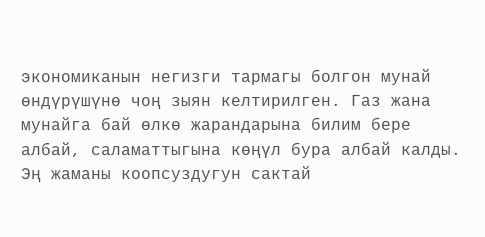экономиканын негизги тармагы болгон мунай өндүрүшүнө чоң зыян келтирилген. Газ жана мунайга бай өлкө жарандарына билим бере албай, саламаттыгына көңүл бура албай калды. Эң жаманы коопсуздугун сактай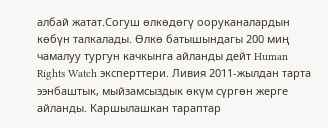албай жатат.Согуш өлкөдөгү ооруканалардын көбүн талкалады. Өлкө батышындагы 200 миң чамалуу тургун качкынга айланды дейт Human Rights Watch эксперттери. Ливия 2011-жылдан тарта ээнбаштык, мыйзамсыздык өкүм сүргөн жерге айланды. Каршылашкан тараптар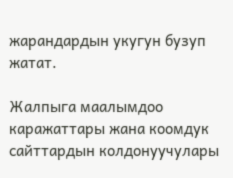жарандардын укугун бузуп жатат.

Жалпыга маалымдоо каражаттары жана коомдук сайттардын колдонуучулары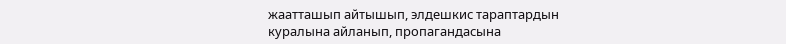жаатташып айтышып, элдешкис тараптардын куралына айланып, пропагандасына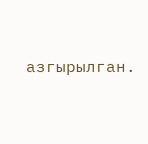азгырылган.